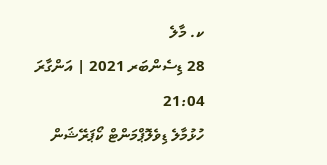ކ. މާލެ
28 ޑިސެންބަރ 2021 | އަންގާރަ 21:04
ހުޅުމާލެ ޑިވެލޮޕްމަންޓް ކޯޕަރޭޝަން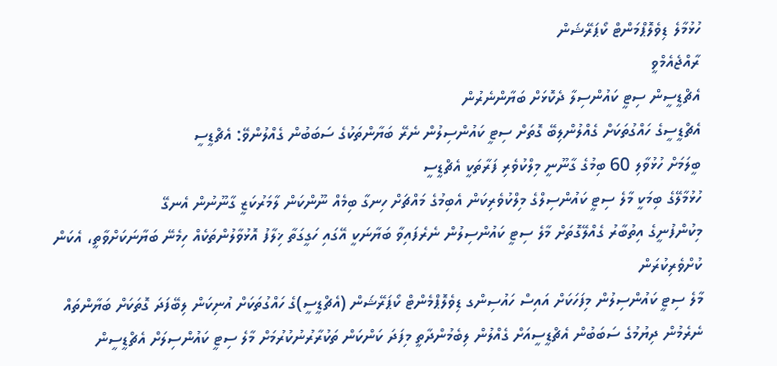ހުޅުމާލެ ޑިވެލޮޕްމަންޓް ކޯޕަރޭޝަން
ރާއްޖެއެމްވީ
އެޗްޑީސީން ސިޓީ ކައުންސިލާ ދެކޮޅަށް ބަޔާންނެރުން
އެޗްޑީސީގެ ހައްގުތަކަށް ގެއްލުންލިބޭ ގޮތަށް ސިޓީ ކައުންސިލުން ނެރޭ ބަޔާންތަކުގެ ސަބަބުން ގެއްލުންވޭ: އެޗްޑީސީ
ބީލަމަށް ހުޅުވާލި 60 ބިމުގެ ގާނޫނީ މިލްކުވެރި ފަރާތަކީ އެޗްޑީސީ
ހުޅުމާލޭގެ ބިމަކީ މާލެ ސިޓީ ކައުންސިލްގެ މިލްކުވެރިކަން އެބިމުގެ މައްޗަށް ހިނގާ ބިމެއް ނޫންކަން ލާމަރުކަޒީ ގާނޫނުން އެނގޭ
މިކުންފުނީގެ އިތުބާރު ގެއްލޭގޮތަށް މާލެ ސިޓީ ކައުންސިލުން ނެރެފައިވާ ބަޔާނަކީ އޭގައި ހަގީގަތާ ޚިލާފު އޮޅުވާލުންތަކެއް ހިމެނޭ ބަޔާނަކަށްވާތީ، އެކަން ކުށްވެރިކުރަން
މާލެ ސިޓީ ކައުންސިލުން މިފަހަކަށް އައިސް ހައުސިންގ ޑިވެލޮޕްމެންޓް ކޯޕަރޭޝަން (އެޗްޑީސީ)ގެ ހައްގުތަކަށް އުނިކަން ލިބޭފަދަ ގޮތަކަށް ބަޔާންތައް ނެރެމުން ދިޔުމުގެ ސަބަބުން އެޗްޑީސީއަށް ގެއްލުން ލިބެމުންދާތީ މިފަދަ ކަންކަން ތަކުރާރުނުކުރުމަށް މާލެ ސިޓީ ކައުންސިލަށް އެޗްޑީސީން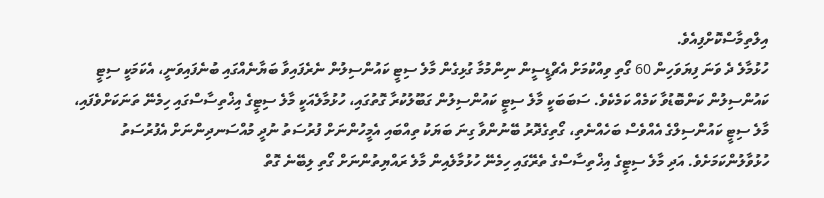އިލްތިމާސްކޮށްފިއެވެ.
ހުޅުމާލެ ދެ ވަނަ ފިޔަވަހިން 60 ގޯތި ވިއްކުމަށް އެޗްޑީސީން ނިންމުމާ ގުޅިގެން މާލެ ސިޓީ ކައުންސިލުން ނެރެފައިވާ ބަޔާނެއްގައި ބުނެފައިވަނީ، އެކަމަކީ ސިޓީ ކައުންސިލުން ކަންބޮޑުވާ ކަމެއް ކަމެކެވެ. ސަބަބަކީ މާލެ ސިޓީ ކައުންސިލުން ގަބޫލުކުރާ ގޮތުގައި، ހުޅުމާލެއަކީ މާލެ ސިޓީގެ އިޚްތިސާސްގައި ހިމެނޭ ތަނަކަށްވެފައި، މާލެ ސިޓީ ކައުންސިލްގެ އެއްވެސް ބަހެއްނެތި، ގޯތިގެދޮރު ބޭނުންވާ ގިނަ ބަޔަކު ތިއްބައި އެމީހުންނަށް ފުރުސަތު ނުދީ މުއްސަނދިންނަށް އެފުރުސަތު ހުޅުވާލުންކަމަށެވެ. އަދި މާލެ ސިޓީގެ އިޚްތިސާސްގެ ތެރޭގައި ހިމެނޭ ހުޅުމާލެއިން މާލެ ރައްޔިތުންނަށް ގޯތި ލިބޭނެ ގޮތް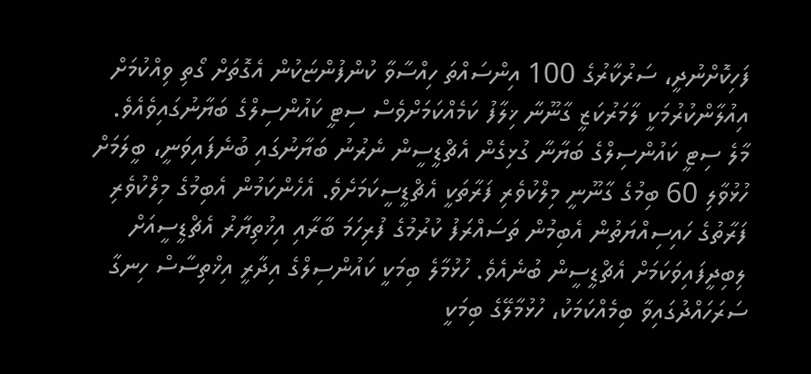ފަހިކޮށްނުދީ، ސަރުކާރުގެ 100 އިންސައްތަ ހިއްސާވާ ކުންފުންޏަކުން އެގޮތަށް ގޯތި ވިއްކުމަށް އިއުލާންކުރުމަކީ ލާމަރުކަޒީ ގާނޫނާ ޚިލާފު ކަމެއްކަމަށްވެސް ސިޓީ ކައުންސިލްގެ ބަޔާނުގައިވެއެވެ.
މާލެ ސިޓީ ކައުންސިލްގެ ބަޔާނާ ގުޅިގެން އެޗްޑީސީން ނެރުނު ބަޔާނުގައި ބުނެފައިވަނީ، ބީލަމަށް ހުޅުވާލި 60 ބިމުގެ ގާނޫނީ މިލްކުވެރި ފަރާތަކީ އެޗްޑީސީކަމަށެވެ. އެހެންކަމުން އެބިމުގެ މިލްކުވެރި ފަރާތުގެ ހައިސިއްޔަތުން އެބިމުން ތަސައްރަފު ކުރުމުގެ ފުރިހަމަ ބާރާއި އިޚުތިޔާރު އެޗްޑީސީއަށް ލިބިދީފައިވަކަމަށް އެޗްޑީސީން ބުނެއެވެ. ހުޅުމާލެ ބިމަކީ ކައުންސިލްގެ އިދާރީ އިޚްތިސާސް ހިނގާ ސަރަހައްދުގައިވާ ބިމެއްކަމަކު، ހުޅުމާލޭގެ ބިމަކީ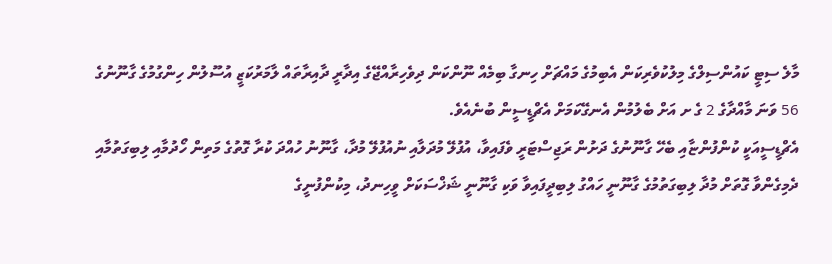މާލެ ސިޓީ ކައުންސިލްގެ މިލުކުވެރިކަން އެބިމުގެ މައްޗަށް ހިނގާ ބިމެއް ނޫންކަން ދިވެހިރާއްޖޭގެ އިދާރީ ދާއިރާތައް ލާމަރުކަޒީ އުސޫލުން ހިންގުމުގެ ގާނޫނުގެ 56 ވަނަ މާއްދާގެ 2 ގެ ށ އަށް ބެލުމުން އެނގޭކަމަށް އެޗްޑީސީން ބުނެއެވެ.
އެޗްޑީސީއަކީ ކުންފުންޏާއި ބެހޭ ގާނޫނުގެ ދަށުން ރަޖިސްޓަރީ ވެފައިވާ، އުފުލޭ މުދަލާއި ނުއުފުލޭ މުދާ، ގާނޫނު ހުއްދަ ކުރާ ގޮތުގެ މަތިން ހޯދުމާއި ލިބިގަތުމާއި ދެމިގެންވާ ގޮތަށް މުދާ ލިބިގަތުމުގެ ގާނޫނީ ހައްގު ލިބިދީފައިވާ ވަކި ގާނޫނީ ޝަޚްސަކަށް ވީހިނދު، މިކުންފުނީގެ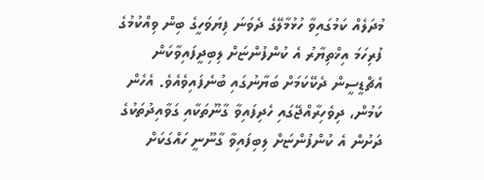މުދަލެއް ކަމުގައިވާ ހުޅުމާލޭގެ ދެވަނަ ފިޔަވަހީގެ ބިން ވިއްކުމުގެ ފުރިހަމަ އިޚްތިޔާރު އެ ކުންފުންޏަށް ލިބިދީފައިވާކަން އެޗްޑީސީން ދެކޭކަމަށް ބަޔާނުގައި ބުނެފައިވެއެވެ. އެހެން ކަމުން، ދިވެހިރާއްޖޭގައި ހެދިފައިވާ ގާނޫތަކާއި ގަވާއިދުތަކުގެ ދަށުން އެ ކުންފުންޏަށް ލިބިފައިވާ ގާނޫނީ ހައްގަކަށް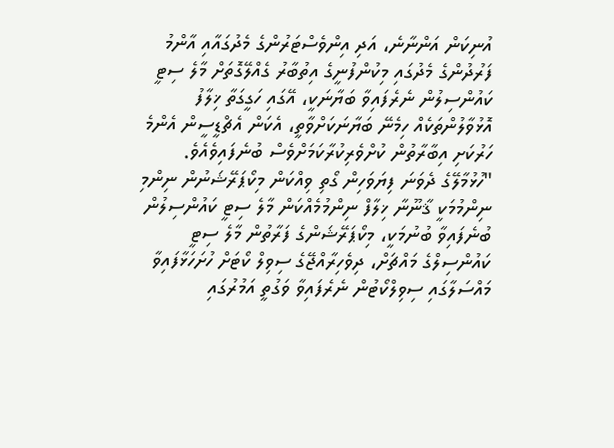އުނިކަން އަންނާނެ، އަދި އިންވެސްޓަރުންގެ މެދުގައާއި އާންމު ފަރުދުންގެ މެދުގައި މިކުންފުނީގެ އިތުބާރު ގެއްލޭގޮތަށް މާލެ ސިޓީ ކައުންސިލުން ނެރެފައިވާ ބަޔާނަކީ، އޭގައި ހަގީގަތާ ޚިލާފު އޮޅުވާލުންތަކެއް ހިމެނޭ ބަޔާނަކަށްވާތީ، އެކަން އެޗްޑީސީން އެންމެ ހަރުކަށި އިބާރާތުން ކުށްވެރިކުރާކަމަށްވެސް ބުނެފައިވެއެވެ.
"ހުޅުމާލޭގެ ދެވަނަ ފިޔަވަހިން ގޯތި ވިއްކަން މިކޯޕަރޭޝަނުން ނިންމި ނިންމުމަކީ ޤާނޫނާ ޚިލާފް ނިންމުމެއްކަން މާލެ ސިޓީ ކައުންސިލުން ބުނެފައިވާ ބުނުމަކީ، މިކޯޕަރޭޝަންގެ ފަރާތުން މާލެ ސިޓީ ކައުންސިލްގެ މައްޗަށް، ދިވެހިރާއްޖޭގެ ސިވިލް ކޯޓަށް ހުށަހަޅާފައިވާ މައްސަލާގައި ސިވިލްކޯޓުން ނެރެފައިވާ ވަގުތީ އަމުރުގައި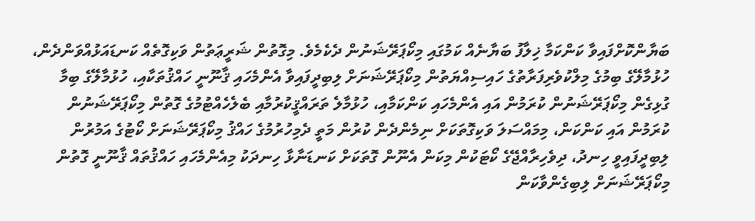ބަޔާންކޮށްފައިވާ ކަންކަމާ ޚިލާފު ބަޔާނެއް ކަމުގައި މިކޯޕަރޭޝަނުން ދެކެމެވެ. މިގޮތުން ޝަރީޢަތުން ވަކިގޮތެއް ކަނޑައަޅުއްވަންދެން، ހުޅުމާލޭގެ ބިމުގެ މިލްކުވެރިފަރާތުގެ ހައިސިއްޔަތުން މިކޯޕަރޭޝަނަށް ލިބިދީފައިވާ އެންމެހައި ޤާނޫނީ ހައްޤުތަކާއި، ހުޅުމާލޭގެ ބިމާ ގުޅިގެން މިކޯޕަރޭޝަނުން ކުރަމުން އައި އެންމެހައި ކަންކަމާއި، ހުޅުމާލެ ތަރައްޤީކުރުމާއި ބެލެހެއްޓުމުގެ ގޮތުން މިކޯޕަރޭޝަނުން ކުރަމުން އައި ކަންކަން، މިމައްސަލަ ވަކިގޮތަކަށް ނިމެންދެން ކުރުން މަތީ ދެމިހުރުމުގެ ހައްޤު މިކޯޕަރޭޝަނަށް ކޯޓުގެ އަމުރުން ލިބިދީފައިވީ ހިނދު، ދިވެހިރާއްޖޭގެ ކޯޓަކުން މިކަން އެނޫން ގޮތަކަށް ކަނޑަނާޅާ ހިނދަކު މިއެންމެހައި ހައްޤުތައް ޤާނޫނީ ގޮތުން މިކޯޕަރޭޝަނަށް ލިބިގެންވާކަން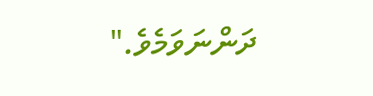ދަންނަވަމެވެ."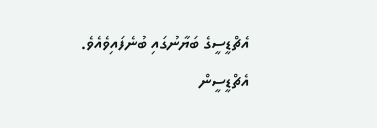އެޗްޑީސީގެ ބަޔާނުގައި ބުނެފައިވެއެވެ.
އެޗްޑީސީން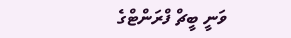ވަނީ ބީޗް ފްރަންޓްގެ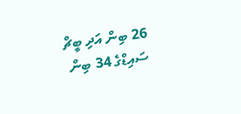26 ބިން އަދި ބީޗް ސައިޑްގެ 34 ބިން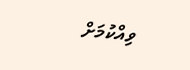ވިއްކުމަށް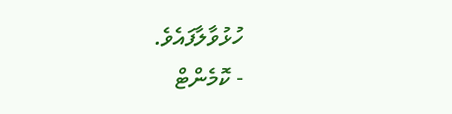ހުޅުވާލާފައެވެ.
- ކޮމެންޓް